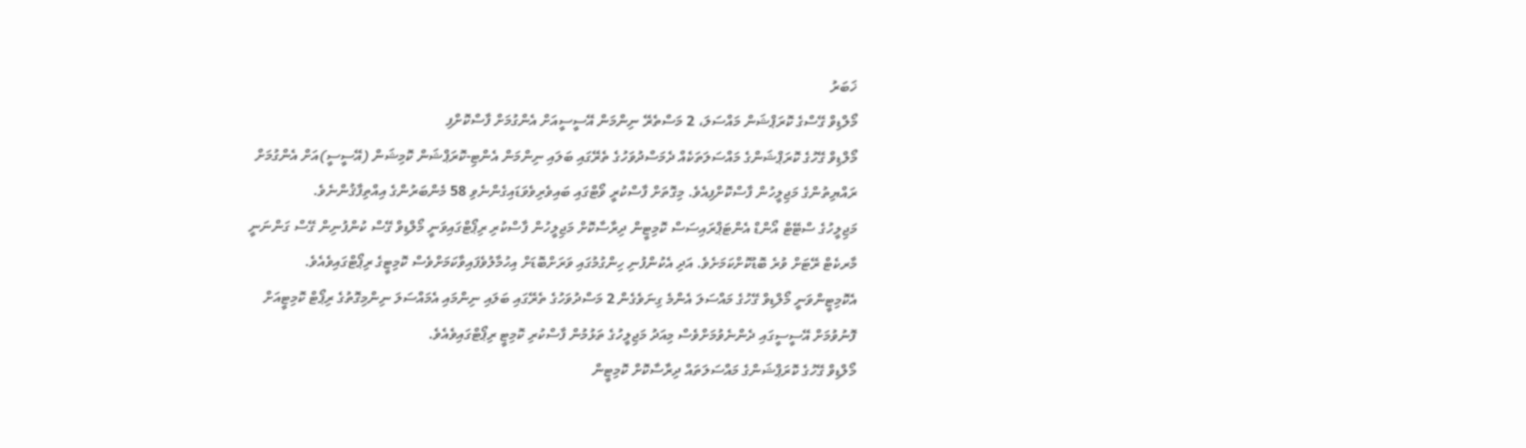ޚަބަރު
މޯލްޑިވް ގޭސްގެ ކޮރަޕްޝަން މައްސަލަ، 2 މަސްތެރޭ ނިންމަން އޭސީސީއަށް އެންގުމަށް ފާސްކޮށްފި
މޯލްޑިވް ގޭހުގެ ކޮރަޕްޝަންގެ މައްސަލަތަކެއް ދެމަސްދުވަހުގެ ތެރޭގައި ބަލައި ނިންމަން އެންޓި-ކޮރަޕްޝަން ކޮމިޝަން (އޭސީސީ)އަށް އެންގުމަށް ރައްޔިތުންގެ މަޖިލީހުން ފާސްކޮށްފިއެވެ. މިގޮތަށް ފާސްކުރީ ވޯޓްގައި ބައިވެރިވެވަޑައިގެންނެވި 58 މެންބަރުންގެ އިއްތިފާޤުންނެވެ.
މަޖިލީހުގެ ސްޓޭޓް އޯންޑް އެންޓަޕްރައިސަސް ކޮމިޓީން ދިރާސާކޮށް މަޖިލީހުން ފާސްކުރި ރިޕޯޓްގައިވަނީ މޯލްޑިވް ގޭސް ކުންފުނިން ގޭސް ގަންނަނީ މާރކެޓް ރޭޓަށް ވުރެ ބޮޑުކޮށްކަމަށެވެ. އަދި އެކުންފުނި ހިންގުމުގައި ވަރަށްބޮޑަށް އިހުމާލުވެފައިވާކަމަށްވެސް ކޮމިޓީގެ ރިޕޯޓްގައިވެއެވެ. އެކޮމިޓީންވަނީ މޯލްޑިވް ގޭހުގެ މައްސަލަ އެންމެ ގިނަވެގެން 2 މަސްދުވަހުގެ ތެރޭގައި ބަލައި ނިންމައި އެމައްސަލަ ނިންމިގޮތުގެ ރިޕޯޓް ކޮމިޓީއަށް ފޮނުވުމަށް އޭސީސީގައި ދެންނެވުމަށްވެސް މިއަދު މަޖިލީހުގެ ތަޅުމުން ފާސްކުރި ކޮމިޓީ ރިޕޯޓްގައިވެއެވެ.
މޯލްޑިވް ގޭހުގެ ކޮރަޕްޝަންގެ މައްސަލަތައް ދިރާސާކޮށް ކޮމިޓީން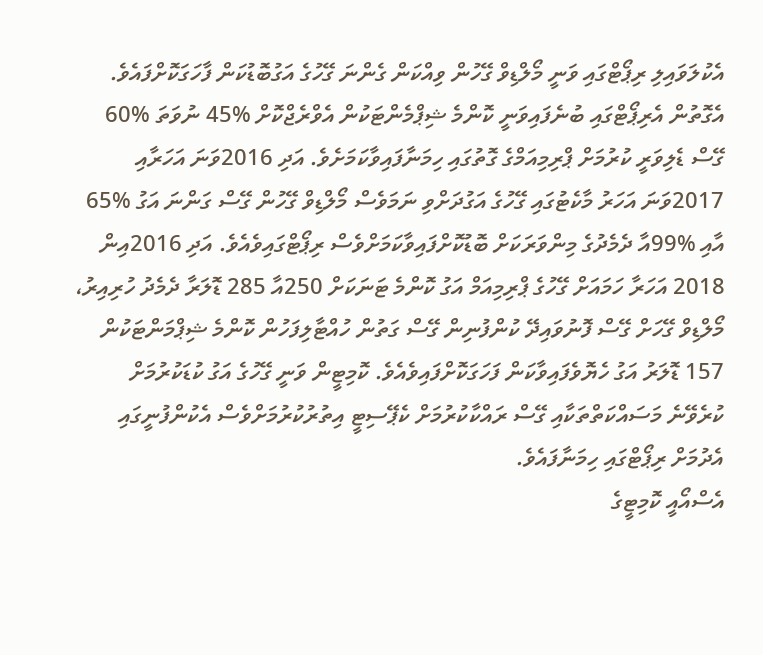އެކުލަވައިލި ރިޕޯޓްގައި ވަނީ މޯލްޑިވް ގޭހުން ވިއްކަން ގެންނަ ގޭހުގެ އަގުބޮޑުކަން ފާހަގަކޮށްފައެވެ. އެގޮތުން އެރިޕޯޓްގައި ބުނެފައިވަނީ ކޮންމެ ޝިޕްމެންޓަކުން އެވްރެޖްކޮށް %45 ނުވަތަ %60 ގޭސް ޑެލިވަރީ ކުރުމަށް ޕްރިމިއަމްގެ ގޮތުގައި ހިމަނާފައިވާކަމަށެވެ. އަދި 2016ވަނަ އަހަރާއި 2017ވަނަ އަހަރު މާކެޓުގައި ގޭހުގެ އަގުދަށްވި ނަމަވެސް މޯލްޑިވް ގޭހުން ގޭސް ގަންނަ އަގު %65 އާއި %99އާ ދެމެދުގެ މިންވަރަކަށް ބޮޑުކޮށްފައިވާކަމަށްވެސް ރިޕޯޓްގައިވެއެވެ. އަދި 2016އިން 2018 އަހަރާ ހަމައަށް ގޭހުގެ ޕްރިމިއަމް އަގު ކޮންމެ ޓަނަކަށް 250އާ 285 ޑޮލަރާ ދެމެދު ހުރިއިރު، މޯލްޑިވް ގޭހަށް ގޭސް ފޮނުވައިދޭ ކުންފުނިން ގޭސް ގަތުން ހުއްޓާލިފަހުން ކޮންމެ ޝިޕްމަންޓަކުން 157 ޑޮލަރު އަގު ހެޔޮވެފައިވާކަން ފަހަގަކޮށްފައިވެއެވެ. ކޮމިޓީން ވަނީ ގޭހުގެ އަގު ކުޑަކުރުމަށް ކުރެވޭނެ މަސައްކަތްތަކާއި ގޭސް ރައްކާކުރުމަށް ކެޕޭސިޓީ އިތުރުކުރުމަށްވެސް އެކުންފުނީގައި އެދުމަށް ރިޕޯޓްގައި ހިމަނާފައެވެ.
އެސްއޯއީ ކޮމިޓީގެ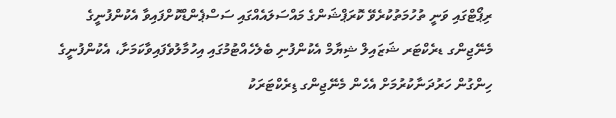ރިޕޯޓްގައި ވަނީ ތުހުމަތުކުރެވޭ ކޮރަޕްޝަންގެ މައްސަލައެއްގައި ސަސްޕެންޑްކޮށްފައިވާ އެކުންފުނީގެ މެނޭޖިންގ ޑރެކްޓަރ ޝަޒައިލް ޝިޔާމް އެކުންފުނި ބެލެހެއްޓުމުގައި އިހުމާލުވެފައިވާކަމަށާ، އެކުންފުނީގެ ހިންގުން ހަރުދަނާކުރުމަށް އެހެން މެނޭޖިންގ ޑިރެކްޓަރަކު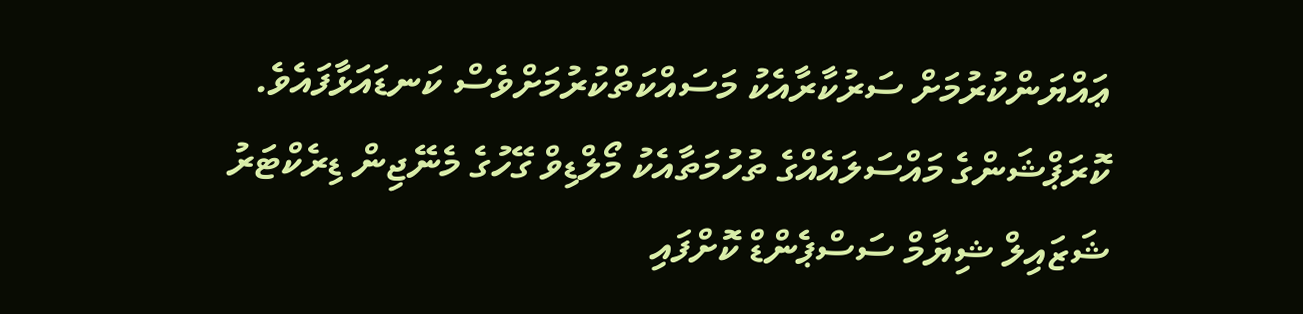ޢައްޔަންކުރުމަށް ސަރުކާރާއެކު މަސައްކަތްކުރުމަށްވެސް ކަނޑައަޅާފައެވެ.
ކޮރަޕްޝަންގެ މައްސަލައެއްގެ ތުހުމަތާއެކު މޯލްޑިވް ގޭހުގެ މެނޭޖިން ޑިރެކްޓަރު ޝަޒައިލް ޝިޔާމް ސަސްޕެންޑް ކޮށްފައި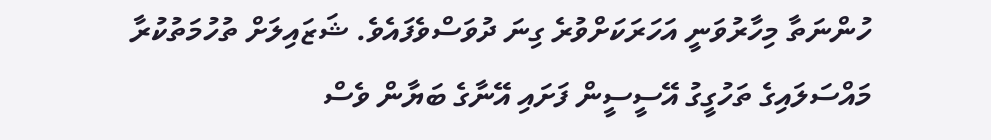ހުންނަތާ މިހާރުވަނީ އަހަރަކަށްވުރެ ގިނަ ދުވަސްވެފައެވެ. ޝަޒައިލަށް ތުހުމަތުކުރާ މައްސަލައިގެ ތަހުގީގު އޭސީސީން ފަށައި އޭނާގެ ބަޔާން ވެސް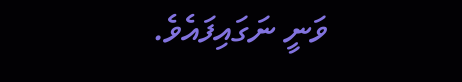ވަނީ ނަގައިފައެވެ.